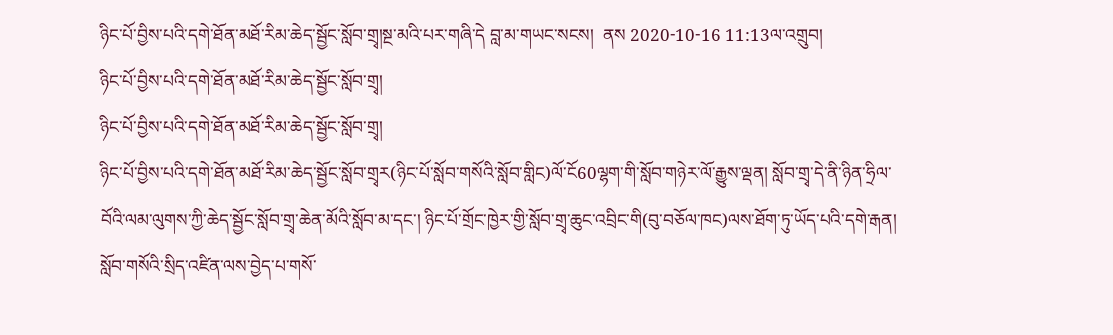ཉིང་པོ་བྱིས་པའི་དགེ་ཐོན་མཐོ་རིམ་ཆེད་སྦྱོང་སློབ་གྲྭ།སྔ་མའི་པར་གཞི་དེ བླ་མ་གཡང་སངས།  ནས 2020-10-16 11:13ལ་འགྲུབ།
ཉིང་པོ་བྱིས་པའི་དགེ་ཐོན་མཐོ་རིམ་ཆེད་སྦྱོང་སློབ་གྲྭ།
ཉིང་པོ་བྱིས་པའི་དགེ་ཐོན་མཐོ་རིམ་ཆེད་སྦྱོང་སློབ་གྲྭ།
ཉིང་པོ་བྱིས་པའི་དགེ་ཐོན་མཐོ་རིམ་ཆེད་སྦྱོང་སློབ་གྲྭར(ཉིང་པོ་སློབ་གསོའི་སློབ་གླིང)ལོ་ངོ60ལྷག་གི་སློབ་གཉེར་ལོ་རྒྱུས་ལྡན། སློབ་གྲྭ་དེ་ནི་ཉིན་ཧྲིལ་བོའི་ལམ་ལུགས་ཀྱི་ཆེད་སྦྱོང་སློབ་གྲྭ་ཆེན་མོའི་སློབ་མ་དང་། ཉིང་པོ་གྲོང་ཁྱེར་གྱི་སློབ་གྲྭ་ཆུང་འབྲིང་གི(བུ་བཅོལ་ཁང)ལས་ཐོག་ཏུ་ཡོད་པའི་དགེ་རྒན། སློབ་གསོའི་སྲིད་འཛིན་ལས་བྱེད་པ་གསོ་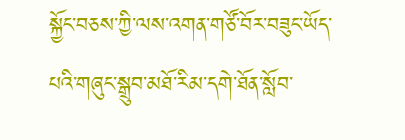སྐྱོང་བཅས་ཀྱི་ལས་འགན་གཙོ་བོར་བཟུང་ཡོད་པའི་གཞུང་སྒྲུབ་མཐོ་རིམ་དགེ་ཐོན་སློབ་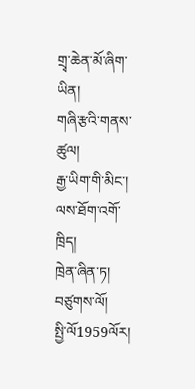གྲྭ་ཆེན་མོ་ཞིག་ཡིན།
གཞི་རྩའི་གནས་ཚུལ།
རྒྱ་ཡིག་གི་མིང་།
ལས་ཐོག་འགོ་ཁྲིད།
ཁྲེན་ཞིན་ཏ།
བཙུགས་ལོ།
སྤྱི་ལོ1959ལོར།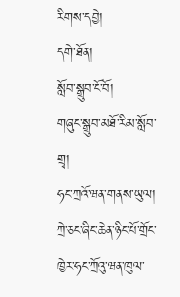རིགས་དབྱེ།
དགེ་ཐོན།
སློབ་སྒྲུབ་ངོ་བོ།
གཞུང་སྒྲུབ་མཐོ་རིམ་སློབ་གྲྭ།
ཧང་ཀྲའོ་ཝན་གནས་ཡུལ།
ཀྲེ་ཅང་ཞིང་ཆེན་ཉིང་པོ་གྲོང་ཁྱེར་ཧང་ཀྲོའུ་ཝན་ཁུལ་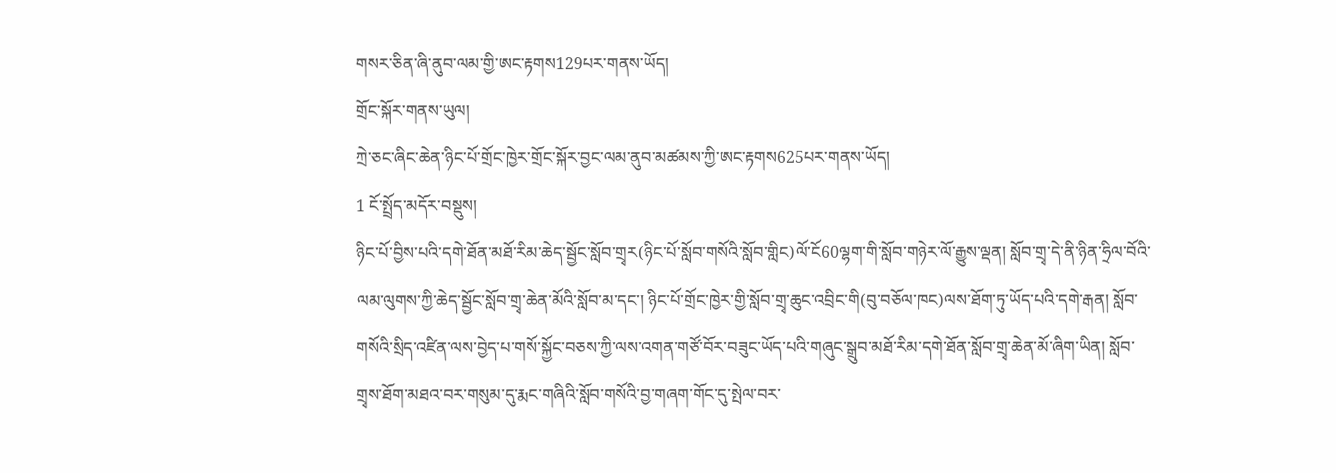གསར་ཅིན་ཞི་ནུབ་ལམ་གྱི་ཨང་རྟགས129པར་གནས་ཡོད།
གྲོང་སྐོར་གནས་ཡུལ།
ཀྲེ་ཅང་ཞིང་ཆེན་ཉིང་པོ་གྲོང་ཁྱེར་གྲོང་སྐོར་བྱང་ལམ་ནུབ་མཚམས་ཀྱི་ཨང་རྟགས625པར་གནས་ཡོད།
1 ངོ་སྤྲོད་མདོར་བསྡུས།
ཉིང་པོ་བྱིས་པའི་དགེ་ཐོན་མཐོ་རིམ་ཆེད་སྦྱོང་སློབ་གྲྭར(ཉིང་པོ་སློབ་གསོའི་སློབ་གླིང)ལོ་ངོ60ལྷག་གི་སློབ་གཉེར་ལོ་རྒྱུས་ལྡན། སློབ་གྲྭ་དེ་ནི་ཉིན་ཧྲིལ་བོའི་ལམ་ལུགས་ཀྱི་ཆེད་སྦྱོང་སློབ་གྲྭ་ཆེན་མོའི་སློབ་མ་དང་། ཉིང་པོ་གྲོང་ཁྱེར་གྱི་སློབ་གྲྭ་ཆུང་འབྲིང་གི(བུ་བཅོལ་ཁང)ལས་ཐོག་ཏུ་ཡོད་པའི་དགེ་རྒན། སློབ་གསོའི་སྲིད་འཛིན་ལས་བྱེད་པ་གསོ་སྐྱོང་བཅས་ཀྱི་ལས་འགན་གཙོ་བོར་བཟུང་ཡོད་པའི་གཞུང་སྒྲུབ་མཐོ་རིམ་དགེ་ཐོན་སློབ་གྲྭ་ཆེན་མོ་ཞིག་ཡིན། སློབ་གྲྭས་ཐོག་མཐའ་བར་གསུམ་དུ་རྨང་གཞིའི་སློབ་གསོའི་བྱ་གཞག་གོང་དུ་སྤེལ་བར་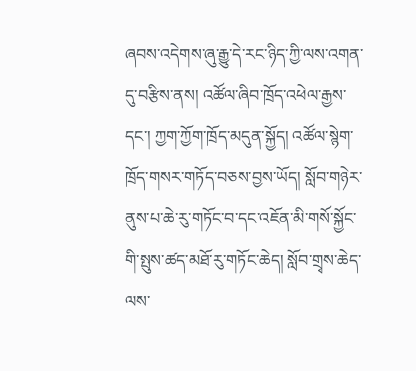ཞབས་འདེགས་ཞུ་རྒྱུ་དེ་རང་ཉིད་ཀྱི་ལས་འགན་དུ་བརྩིས་ནས། འཚོལ་ཞིབ་ཁྲོད་འཕེལ་རྒྱས་དང་། ཀྱག་ཀྱོག་ཁྲོད་མདུན་སྐྱོད། འཚོལ་སྙེག་ཁྲོད་གསར་གཏོད་བཅས་བྱས་ཡོད། སློབ་གཉེར་ནུས་པ་ཆེ་རུ་གཏོང་བ་དང་འཇོན་མི་གསོ་སྐྱོང་གི་སྤུས་ཚད་མཐོ་རུ་གཏོང་ཆེད། སློབ་གྲྭས་ཆེད་ལས་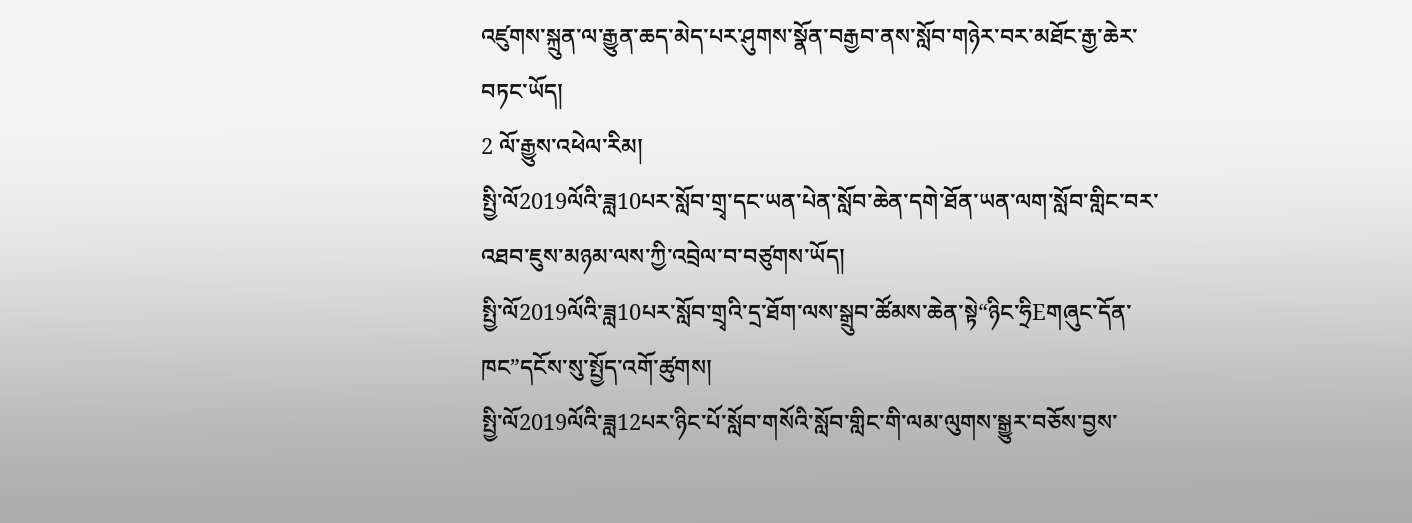འཛུགས་སྐྲུན་ལ་རྒྱུན་ཆད་མེད་པར་ཤུགས་སྣོན་བརྒྱབ་ནས་སློབ་གཉེར་བར་མཐོང་རྒྱ་ཆེར་བཏང་ཡོད།
2 ལོ་རྒྱུས་འཕེལ་རིམ།
སྤྱི་ལོ2019ལོའི་ཟླ10པར་སློབ་གྲྭ་དང་ཡན་པེན་སློབ་ཆེན་དགེ་ཐོན་ཡན་ལག་སློབ་གླིང་བར་འཐབ་ཇུས་མཉམ་ལས་ཀྱི་འབྲེལ་བ་བཙུགས་ཡོད།
སྤྱི་ལོ2019ལོའི་ཟླ10པར་སློབ་གྲྭའི་དྲ་ཐོག་ལས་སྒྲུབ་ཚོམས་ཆེན་སྟེ“ཉིང་ཧྲིEགཞུང་དོན་ཁང”དངོས་སུ་སྤྱོད་འགོ་ཚུགས།
སྤྱི་ལོ2019ལོའི་ཟླ12པར་ཉིང་པོ་སློབ་གསོའི་སློབ་གླིང་གི་ལམ་ལུགས་སྒྱུར་བཅོས་བྱས་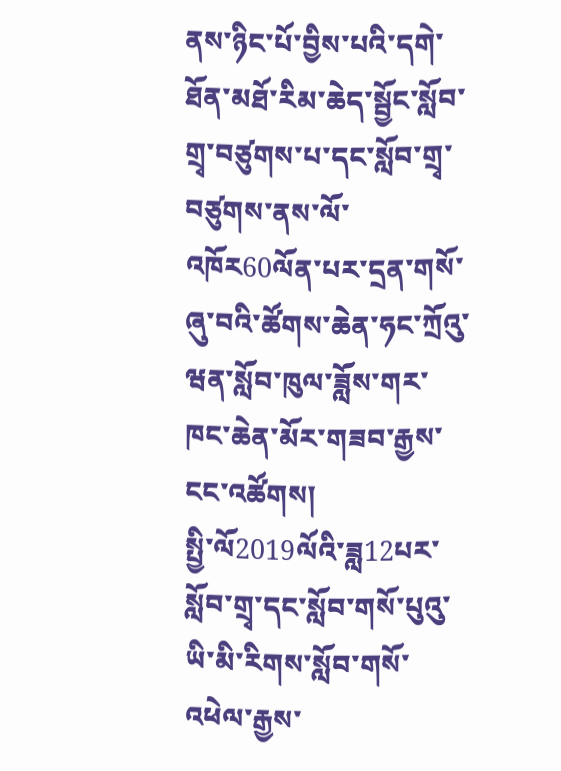ནས་ཉིང་པོ་བྱིས་པའི་དགེ་ཐོན་མཐོ་རིམ་ཆེད་སྦྱོང་སློབ་གྲྭ་བཙུགས་པ་དང་སློབ་གྲྭ་བཙུགས་ནས་ལོ་འཁོར60ལོན་པར་དྲན་གསོ་ཞུ་བའི་ཚོགས་ཆེན་ཧང་ཀྲོའུ་ཝན་སློབ་ཁུལ་ཟློས་གར་ཁང་ཆེན་མོར་གཟབ་རྒྱས་ངང་འཚོགས།
སྤྱི་ལོ2019ལོའི་ཟླ12པར་སློབ་གྲྭ་དང་སློབ་གསོ་པུའུ་ཡི་མི་རིགས་སློབ་གསོ་འཕེལ་རྒྱས་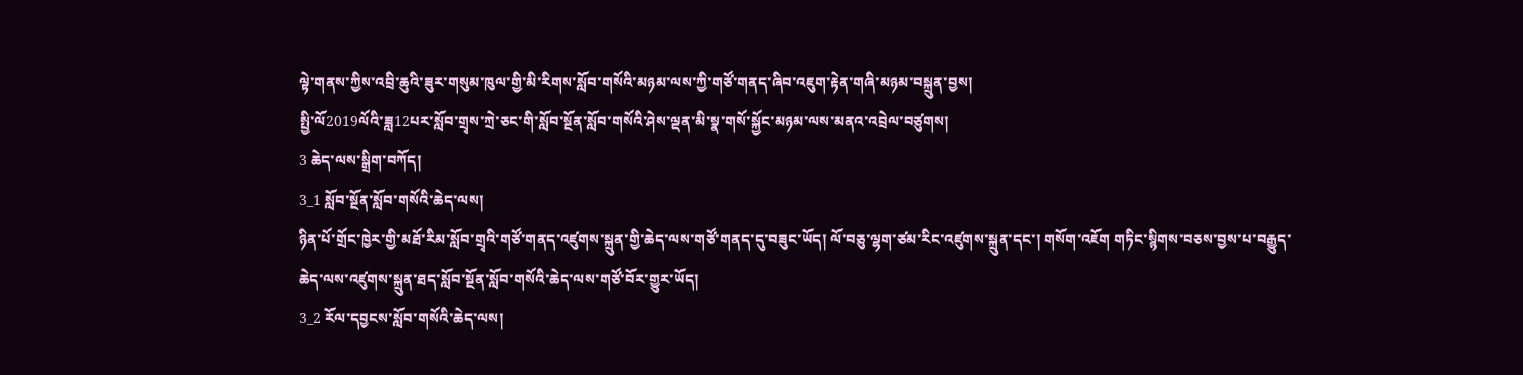ལྟེ་གནས་ཀྱིས་འབྲི་ཆུའི་ཟུར་གསུམ་ཁུལ་གྱི་མི་རིགས་སློབ་གསོའི་མཉམ་ལས་ཀྱི་གཙོ་གནད་ཞིབ་འཇུག་རྟེན་གཞི་མཉམ་བསྐྲུན་བྱས།
སྤྱི་ལོ2019ལོའི་ཟླ12པར་སློབ་གྲྭས་ཀྲེ་ཅང་གི་སློབ་སྔོན་སློབ་གསོའི་ཤེས་ལྡན་མི་སྣ་གསོ་སྐྱོང་མཉམ་ལས་མནའ་འབྲེལ་བཙུགས།
3 ཆེད་ལས་སྒྲིག་བཀོད།
3_1 སློབ་སྔོན་སློབ་གསོའི་ཆེད་ལས།
ཉིན་པོ་གྲོང་ཁྱེར་གྱི་མཐོ་རིམ་སློབ་གྲྭའི་གཙོ་གནད་འཛུགས་སྐྲུན་གྱི་ཆེད་ལས་གཙོ་གནད་དུ་བཟུང་ཡོད། ལོ་བཅུ་ལྷག་ཙམ་རིང་འཛུགས་སྐྲུན་དང་། གསོག་འཇོག གཏིང་སྙིགས་བཅས་བྱས་པ་བརྒྱུད་ཆེད་ལས་འཛུགས་སྐྲུན་ཐད་སློབ་སྔོན་སློབ་གསོའི་ཆེད་ལས་གཙོ་བོར་གྱུར་ཡོད།
3_2 རོལ་དབྱངས་སློབ་གསོའི་ཆེད་ལས།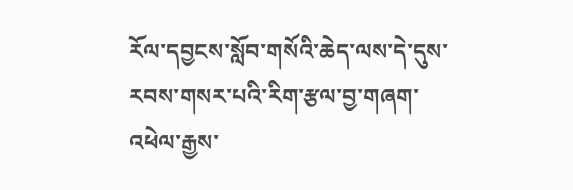རོལ་དབྱངས་སློབ་གསོའི་ཆེད་ལས་དེ་དུས་རབས་གསར་པའི་རིག་རྩལ་བྱ་གཞག་འཕེལ་རྒྱས་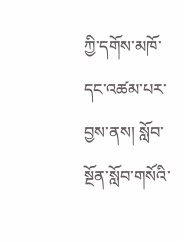ཀྱི་དགོས་མཁོ་དང་འཚམ་པར་བྱས་ནས། སློབ་སྔོན་སློབ་གསོའི་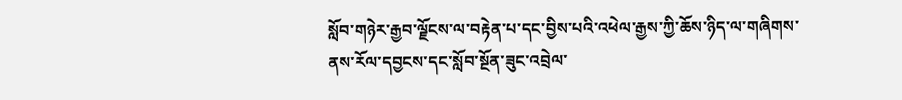སློབ་གཉེར་རྒྱབ་ལྗོངས་ལ་བརྟེན་པ་དང་བྱིས་པའི་འཕེལ་རྒྱས་ཀྱི་ཆོས་ཉིད་ལ་གཞིགས་ནས་རོལ་དབྱངས་དང་སློབ་སྔོན་ཟུང་འབྲེལ་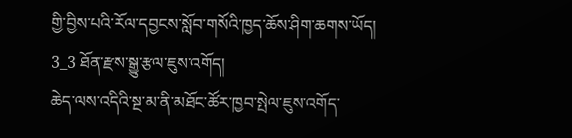གྱི་བྱིས་པའི་རོལ་དབྱངས་སློབ་གསོའི་ཁྱད་ཆོས་ཤིག་ཆགས་ཡོད།
3_3 ཐོན་རྫས་སྒྱུ་རྩལ་ཇུས་འགོད།
ཆེད་ལས་འདིའི་སྔ་མ་ནི་མཐོང་ཚོར་ཁྱབ་སྤེལ་ཇུས་འགོད་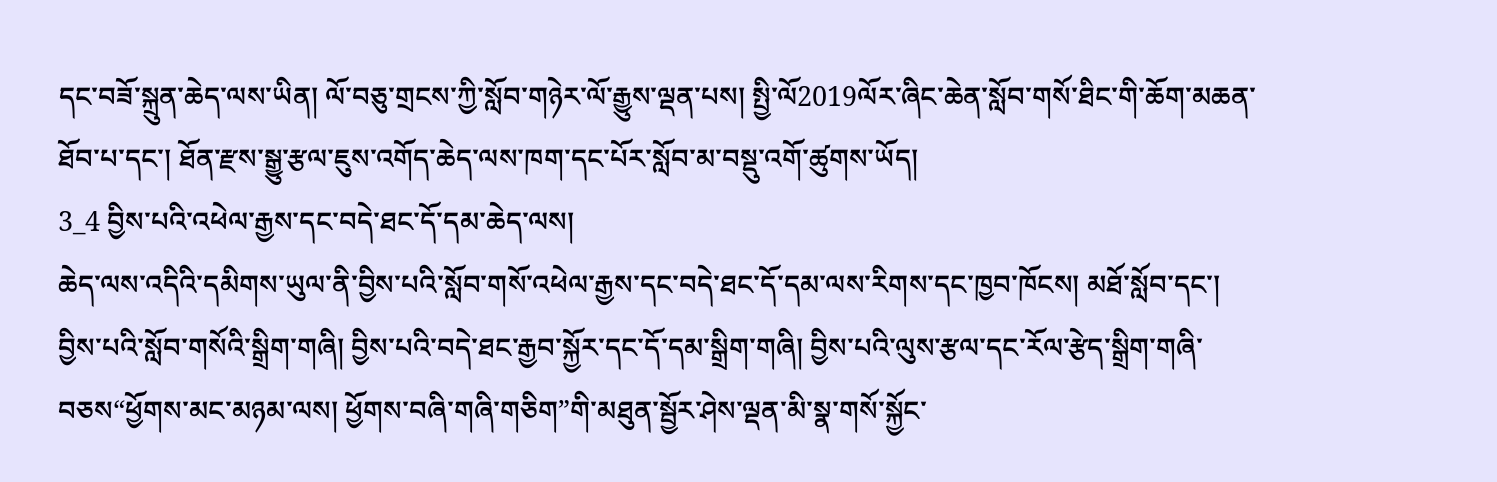དང་བཟོ་སྐྲུན་ཆེད་ལས་ཡིན། ལོ་བཅུ་གྲངས་ཀྱི་སློབ་གཉེར་ལོ་རྒྱུས་ལྡན་པས། སྤྱི་ལོ2019ལོར་ཞིང་ཆེན་སློབ་གསོ་ཐིང་གི་ཆོག་མཆན་ཐོབ་པ་དང་། ཐོན་རྫས་སྒྱུ་རྩལ་ཇུས་འགོད་ཆེད་ལས་ཁག་དང་པོར་སློབ་མ་བསྡུ་འགོ་ཚུགས་ཡོད།
3_4 བྱིས་པའི་འཕེལ་རྒྱས་དང་བདེ་ཐང་དོ་དམ་ཆེད་ལས།
ཆེད་ལས་འདིའི་དམིགས་ཡུལ་ནི་བྱིས་པའི་སློབ་གསོ་འཕེལ་རྒྱས་དང་བདེ་ཐང་དོ་དམ་ལས་རིགས་དང་ཁྱབ་ཁོངས། མཐོ་སློབ་དང་། བྱིས་པའི་སློབ་གསོའི་སྒྲིག་གཞི། བྱིས་པའི་བདེ་ཐང་རྒྱབ་སྐྱོར་དང་དོ་དམ་སྒྲིག་གཞི། བྱིས་པའི་ལུས་རྩལ་དང་རོལ་རྩེད་སྒྲིག་གཞི་བཅས“ཕྱོགས་མང་མཉམ་ལས། ཕྱོགས་བཞི་གཞི་གཅིག”གི་མཐུན་སྦྱོར་ཤེས་ལྡན་མི་སྣ་གསོ་སྐྱོང་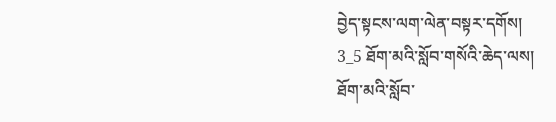བྱེད་སྟངས་ལག་ལེན་བསྟར་དགོས།
3_5 ཐོག་མའི་སློབ་གསོའི་ཆེད་ལས།
ཐོག་མའི་སློབ་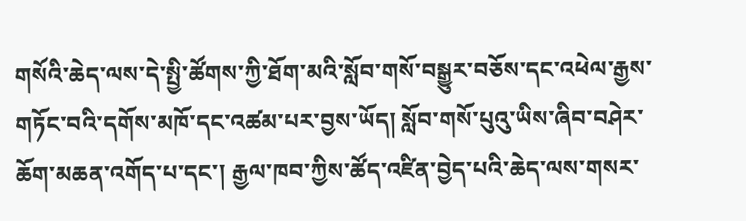གསོའི་ཆེད་ལས་དེ་སྤྱི་ཚོགས་ཀྱི་ཐོག་མའི་སློབ་གསོ་བསྒྱུར་བཅོས་དང་འཕེལ་རྒྱས་གཏོང་བའི་དགོས་མཁོ་དང་འཚམ་པར་བྱས་ཡོད། སློབ་གསོ་པུའུ་ཡིས་ཞིབ་བཤེར་ཆོག་མཆན་འགོད་པ་དང་། རྒྱལ་ཁབ་ཀྱིས་ཚོད་འཛིན་བྱེད་པའི་ཆེད་ལས་གསར་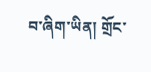བ་ཞིག་ཡིན། གྲོང་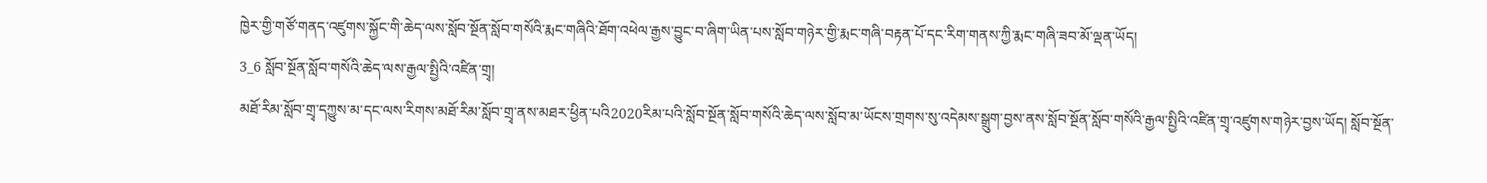ཁྱེར་གྱི་གཙོ་གནད་འཛུགས་སྐྱོང་གི་ཆེད་ལས་སློབ་སྔོན་སློབ་གསོའི་རྨང་གཞིའི་ཐོག་འཕེལ་རྒྱས་བྱུང་བ་ཞིག་ཡིན་པས་སློབ་གཉེར་གྱི་རྨང་གཞི་བརྟན་པོ་དང་རིག་གནས་ཀྱི་རྨང་གཞི་ཟབ་མོ་ལྡན་ཡོད།
3_6 སློབ་སྔོན་སློབ་གསོའི་ཆེད་ལས་རྒྱལ་སྤྱིའི་འཛིན་གྲྭ།
མཐོ་རིམ་སློབ་གྲྭ་དཀྱུས་མ་དང་ལས་རིགས་མཐོ་རིམ་སློབ་གྲྭ་ནས་མཐར་ཕྱིན་པའི2020རིམ་པའི་སློབ་སྔོན་སློབ་གསོའི་ཆེད་ལས་སློབ་མ་ཡོངས་གྲགས་སུ་འདེམས་སྒྲུག་བྱས་ནས་སློབ་སྔོན་སློབ་གསོའི་རྒྱལ་སྤྱིའི་འཛིན་གྲྭ་འཛུགས་གཉེར་བྱས་ཡོད། སློབ་སྔོན་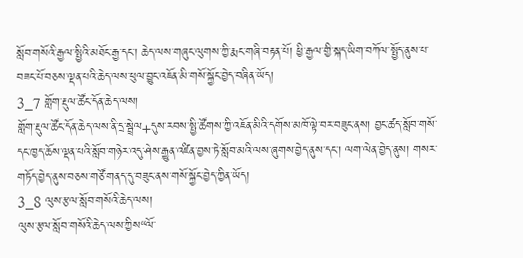སློབ་གསོའི་རྒྱལ་སྤྱིའི་མཐོང་རྒྱ་དང་། ཆེད་ལས་གཞུང་ལུགས་ཀྱི་རྨང་གཞི་བརྟན་པོ། ཕྱི་རྒྱལ་གྱི་སྐད་ཡིག་བཀོལ་སྤྱོད་ནུས་པ་བཟང་པོ་བཅས་ལྡན་པའི་ཆེད་ལས་ཕུལ་བྱུང་འཇོན་མི་གསོ་སྐྱོང་བྱེད་བཞིན་ཡོད།
3_7 གློག་རྡུལ་ཚོང་དོན་ཆེད་ལས།
གློག་རྡུལ་ཚོང་དོན་ཆེད་ལས་ནི་དྲ་སྦྲེལ+དུས་རབས་སྤྱི་ཚོགས་ཀྱི་འཇོན་མིའི་དགོས་མཁོ་ལྟེ་བར་བཟུང་ནས། བྱང་ཚད་སློབ་གསོ་དང་ཁྱད་ཆོས་ལྡན་པའི་སློབ་གཉེར་འདུ་ཤེས་རྒྱུན་འཛིན་བྱས་ཏེ་སློབ་མའི་ལས་ཞུགས་བྱེད་ནུས་དང་། ལག་ལེན་བྱེད་ནུས། གསར་གཏོད་བྱེད་ནུས་བཅས་གཙོ་གནད་དུ་བཟུང་ནས་གསོ་སྐྱོང་བྱེད་ཀྱིན་ཡོད།
3_8 ལུས་རྩལ་སློབ་གསོའི་ཆེད་ལས།
ལུས་རྩལ་སློབ་གསོའི་ཆེད་ལས་ཀྱིས“ལོ་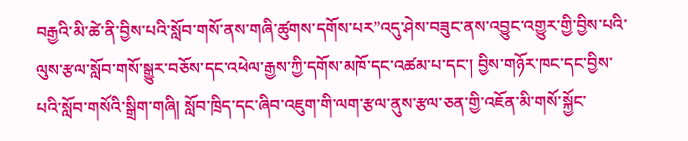བརྒྱའི་མི་ཚེ་ནི་བྱིས་པའི་སློབ་གསོ་ནས་གཞི་ཚུགས་དགོས་པར”འདུ་ཤེས་བཟུང་ནས་འབྱུང་འགྱུར་གྱི་བྱིས་པའི་ལུས་རྩལ་སློབ་གསོ་སྒྱུར་བཅོས་དང་འཕེལ་རྒྱས་ཀྱི་དགོས་མཁོ་དང་འཚམ་པ་དང་། བྱིས་གཉོར་ཁང་དང་བྱིས་པའི་སློབ་གསོའི་སྒྲིག་གཞི། སློབ་ཁྲིད་དང་ཞིབ་འཇུག་གི་ལག་རྩལ་ནུས་རྩལ་ཅན་གྱི་འཇོན་མི་གསོ་སྐྱོང་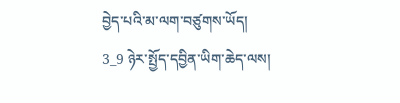བྱེད་པའི་མ་ལག་བཙུགས་ཡོད།
3_9 ཉེར་སྤྱོད་དབྱིན་ཡིག་ཆེད་ལས།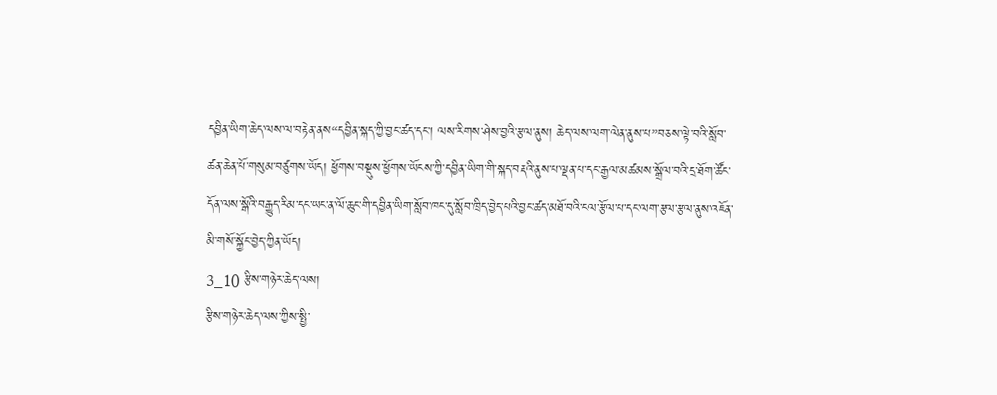དབྱིན་ཡིག་ཆེད་ལས་ལ་བརྟེན་ནས“དབྱིན་སྐད་ཀྱི་བྱང་ཚད་དང་། ལས་རིགས་ཤེས་བྱའི་རྩལ་ནུས། ཆེད་ལས་ལག་ལེན་ནུས་པ”བཅས་ལྟེ་བའི་སློབ་ཚན་ཆེན་པོ་གསུམ་བཙུགས་ཡོད། ཕྱོགས་བསྡུས་ཕྱོགས་ཡོངས་ཀྱི་དབྱིན་ཡིག་གི་སྐད་བརྡའི་ནུས་པ་ལྡན་པ་དང་རྒྱལ་མཚམས་སྒྲོལ་བའི་དྲ་ཐོག་ཚོང་དོན་ལས་སྒོའི་བརྒྱུད་རིམ་དང་ཡང་ན་ལོ་ཆུང་གི་དབྱིན་ཡིག་སློབ་ཁང་དུ་སློབ་ཁྲིད་བྱེད་པའི་བྱང་ཚད་མཐོ་བའི་ངལ་རྩོལ་པ་དང་ལག་རྩལ་རྩལ་ནུས་འཇོན་མི་གསོ་སྐྱོང་བྱེད་ཀྱིན་ཡོད།
3_10 རྩིས་གཉེར་ཆེད་ལས།
རྩིས་གཉེར་ཆེད་ལས་ཀྱིས་སྤྱི་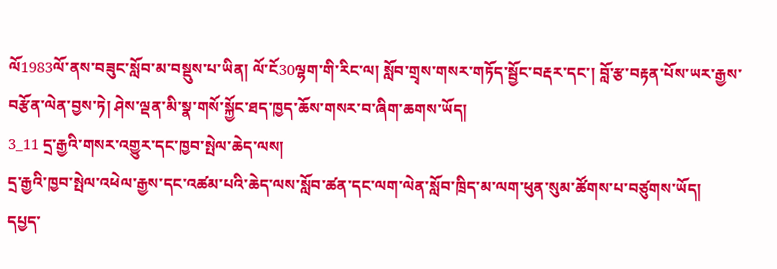ལོ1983ལོ་ནས་བཟུང་སློབ་མ་བསྡུས་པ་ཡིན། ལོ་ངོ30ལྷག་གི་རིང་ལ། སློབ་གྲྭས་གསར་གཏོད་སྦྱོང་བརྡར་དང་། བློ་རྩ་བརྟན་པོས་ཡར་རྒྱས་བརྩོན་ལེན་བྱས་ཏེ། ཤེས་ལྡན་མི་སྣ་གསོ་སྐྱོང་ཐད་ཁྱད་ཆོས་གསར་བ་ཞིག་ཆགས་ཡོད།
3_11 དྲ་རྒྱའི་གསར་འགྱུར་དང་ཁྱབ་སྤེལ་ཆེད་ལས།
དྲ་རྒྱའི་ཁྱབ་སྤེལ་འཕེལ་རྒྱས་དང་འཚམ་པའི་ཆེད་ལས་སློབ་ཚན་དང་ལག་ལེན་སློབ་ཁྲིད་མ་ལག་ཕུན་སུམ་ཚོགས་པ་བཙུགས་ཡོད།
དཔྱད་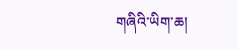གཞིའི་ཡིག་ཆ།